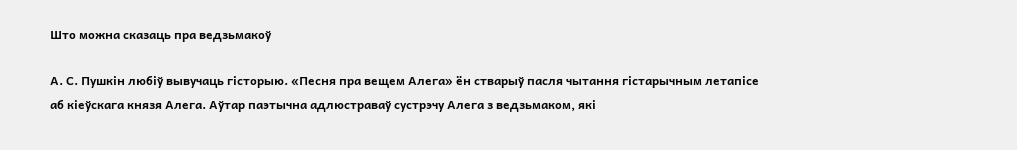Што можна сказаць пра ведзьмакоў

А. С. Пушкін любіў вывучаць гісторыю. «Песня пра вещем Алега» ён стварыў пасля чытання гістарычным летапісе аб кіеўскага князя Алега. Аўтар паэтычна адлюстраваў сустрэчу Алега з ведзьмаком, які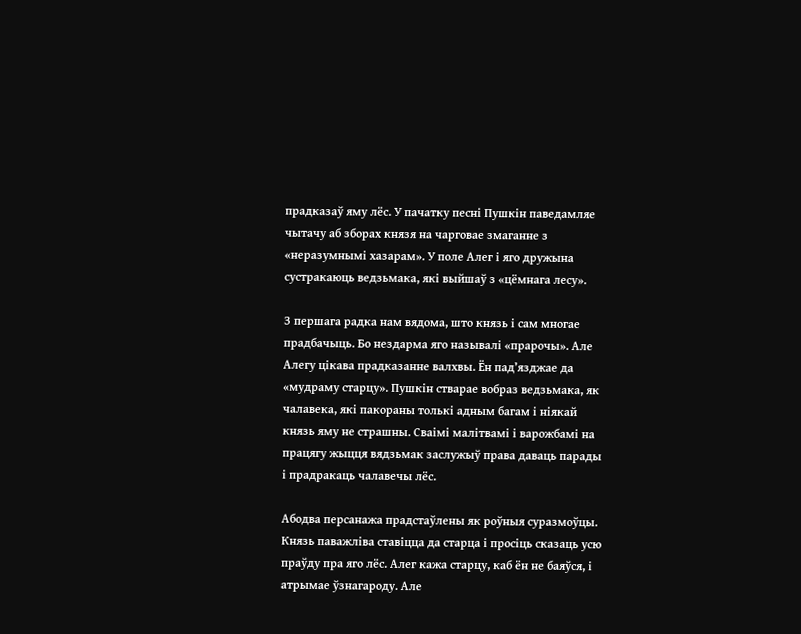прадказаў яму лёс. У пачатку песні Пушкін паведамляе чытачу аб зборах князя на чарговае змаганне з «неразумнымі хазарам». У поле Алег і яго дружына сустракаюць ведзьмака, які выйшаў з «цёмнага лесу».

З першага радка нам вядома, што князь і сам многае прадбачыць. Бо нездарма яго называлі «прарочы». Але Алегу цікава прадказанне валхвы. Ён пад’язджае да «мудраму старцу». Пушкін стварае вобраз ведзьмака, як чалавека, які пакораны толькі адным багам і ніякай князь яму не страшны. Сваімі малітвамі і варожбамі на працягу жыцця вядзьмак заслужыў права даваць парады і прадракаць чалавечы лёс.

Абодва персанажа прадстаўлены як роўныя суразмоўцы. Князь паважліва ставіцца да старца і просіць сказаць усю праўду пра яго лёс. Алег кажа старцу, каб ён не баяўся, і атрымае ўзнагароду. Але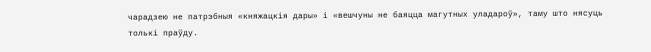чарадзею не патрэбныя «княжацкія дары» і «вешчуны не баяцца магутных уладароў», таму што нясуць толькі праўду.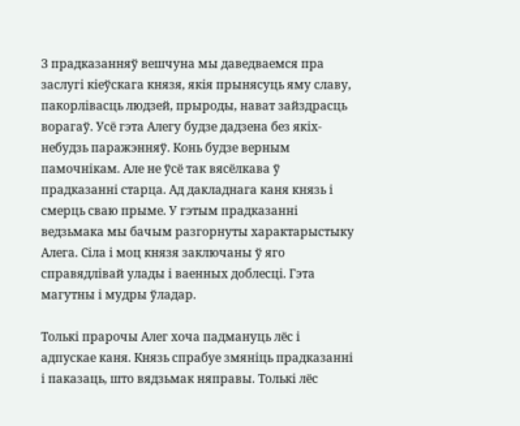З прадказанняў вешчуна мы даведваемся пра заслугі кіеўскага князя, якія прынясуць яму славу, пакорлівасць людзей, прыроды, нават зайздрасць ворагаў. Усё гэта Алегу будзе дадзена без якіх-небудзь паражэнняў. Конь будзе верным памочнікам. Але не ўсё так вясёлкава ў прадказанні старца. Ад дакладнага каня князь і смерць сваю прыме. У гэтым прадказанні ведзьмака мы бачым разгорнуты характарыстыку Алега. Сіла і моц князя заключаны ў яго справядлівай улады і ваенных доблесці. Гэта магутны і мудры ўладар.

Толькі прарочы Алег хоча падмануць лёс і адпускае каня. Князь спрабуе змяніць прадказанні і паказаць, што вядзьмак няправы. Толькі лёс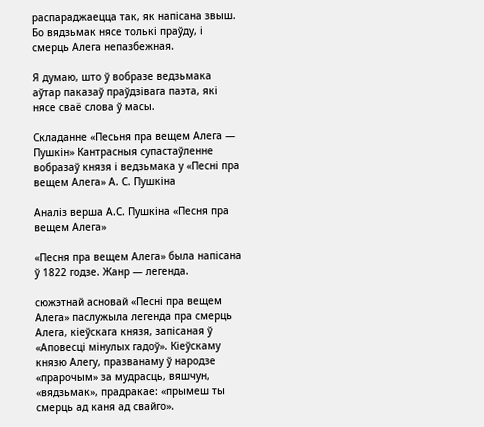распараджаецца так, як напісана звыш. Бо вядзьмак нясе толькі праўду, і смерць Алега непазбежная.

Я думаю, што ў вобразе ведзьмака аўтар паказаў праўдзівага паэта, які нясе сваё слова ў масы.

Складанне «Песьня пра вещем Алега — Пушкін» Кантрасныя супастаўленне вобразаў князя і ведзьмака у «Песні пра вещем Алега» А. С. Пушкіна

Аналіз верша А.С. Пушкіна «Песня пра вещем Алега»

«Песня пра вещем Алега» была напісана ў 1822 годзе. Жанр — легенда.

сюжэтнай асновай «Песні пра вещем Алега» паслужыла легенда пра смерць Алега, кіеўскага князя, запісаная ў «Аповесці мінулых гадоў». Кіеўскаму князю Алегу, празванаму ў народзе «прарочым» за мудрасць, вяшчун, «вядзьмак», прадракае: «прымеш ты смерць ад каня ад свайго».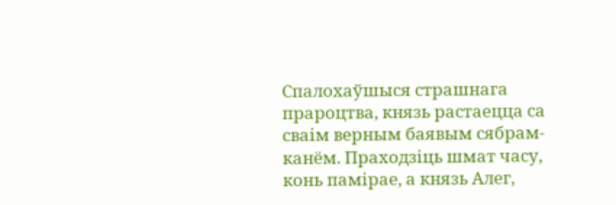Спалохаўшыся страшнага прароцтва, князь растаецца са сваім верным баявым сябрам-канём. Праходзіць шмат часу, конь памірае, а князь Алег,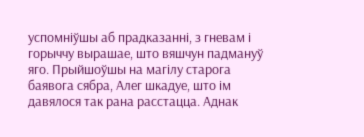успомніўшы аб прадказанні, з гневам і горыччу вырашае, што вяшчун падмануў яго. Прыйшоўшы на магілу старога баявога сябра, Алег шкадуе, што ім давялося так рана расстацца. Аднак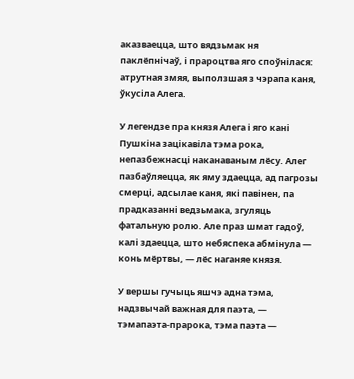аказваецца, што вядзьмак ня паклёпнічаў, і прароцтва яго споўнілася: атрутная змяя, выползшая з чэрапа каня, ўкусіла Алега.

У легендзе пра князя Алега і яго кані Пушкіна зацікавіла тэма рока, непазбежнасці наканаваным лёсу. Алег пазбаўляецца, як яму здаецца, ад пагрозы смерці, адсылае каня, які павінен, па прадказанні ведзьмака, згуляць фатальную ролю. Але праз шмат гадоў, калі здаецца, што небяспека абмінула — конь мёртвы, — лёс наганяе князя.

У вершы гучыць яшчэ адна тэма, надзвычай важная для паэта, — тэмапаэта-прарока, тэма паэта —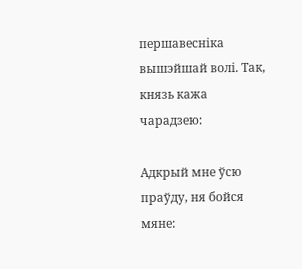першавесніка вышэйшай волі. Так, князь кажа чарадзею:

Адкрый мне ўсю праўду, ня бойся мяне: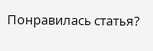Понравилась статья?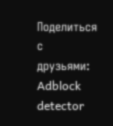Поделиться с друзьями:
Adblock
detector